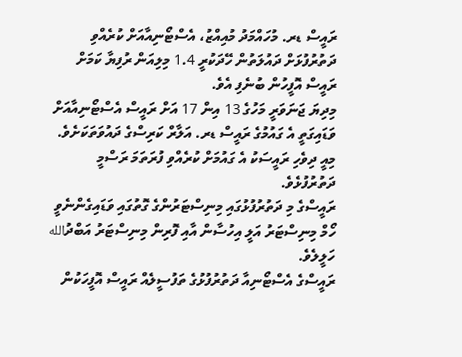ރައީސް ޑރ. މުހައްމަދު މުއިއްޒު، އެސްޓޯނިއާއަށް ކުރެއްވި ދަތުރުފުޅަށް ދައުލަތުން ހޭދަކުރީ 1.4 މިލިއަން ރުފިޔާ ކަމަށް ރައީސް އޮފީހުން ބުނެފި އެވެ.
މިދިޔަ ޖަނަވަރީ މަހުގެ 13 އިން 17 އަށް ރައީސް އެސްޓޯނިއާއަށް ވަޑައިގަތީ އެ ގައުމުގެ ރައީސް ޑރ. އަލާރް ކަރިސްގެ ދައުވަތަކަށެވެ. މިއީ ދިވެހި ރައީސަކު އެ ގައުމަށް ކުރެއްވި ފުރަތަމަ ރަސްމީ ދަތުރުފުޅެވެ.
ރައީސްގެ މި ދަތުރުފުޅުގައި މިނިސްޓަރުންގެ ގޮތުގައި ވަޑައިގެންނެވީ ހޯމް މިނިސްޓަރު އަލީ އިހުސާން އާއި ފޮރިން މިނިސްޓަރު އަބްދުالله ހަލީލެވެ.
ރައީސްގެ އެސްޓޯނިއާ ދަތުރުފުޅުގެ ތަފުސީލެއް ރައީސް އޮފީހަކުން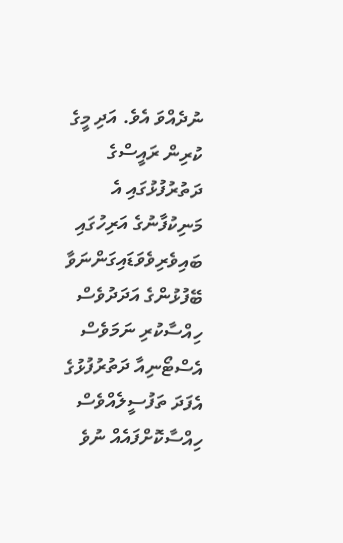ނުދެއްވަ އެވެ. އަދި މީގެ ކުރިން ރައީސްގެ ދަތުރުފުޅުގައި އެ މަނިކުފާނުގެ އަރިހުގައި ބައިވެރިވެވަޑައިގަންނަވާ ބޭފުޅުންގެ އަދަދުވެސް ހިއްސާކުރި ނަމަވެސް އެސްޓޯނިއާ ދަތުރުފުޅުގެ އެފަދަ ތަފުސީލެއްވެސް ހިއްސާކޮށްފައެއް ނުވެ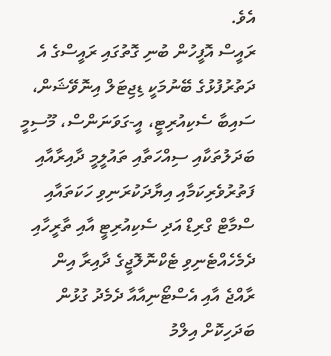އެވެ.
ރައީސް އޮފީހުން ބުނި ގޮތުގައި ރައީސްގެ އެ ދަތުރުފުޅުގެ ބޭނުމަކީ ޑިޖިޓަލް އިނޮވޭޝަން، ސައިބާ ސެކިއުރިޓީ، އީ-ގަވަނަންސް، މޫސިމީ ބަދަލުތަކާއި ސިއްހަތާއި ތައުލީމީ ދާއިރާއާއި ފަތުރުވެރިކަމާއި އިޔާދަކުރަނިވި ހަކަތައާއި ސްމާޓް ގްރިޑް އަދި ސެކިއުރިޓީ އާއި ތާރީހާއި ދެމެހެއްޓެނިވި ޓެކްނޮލޮޖީގެ ދާއިރާ އިން ރާއްޖެ އާއި އެސްޓޯނިއާއާ ދެމެދު ގުޅުން ބަދަހިކޮށް އިލްމު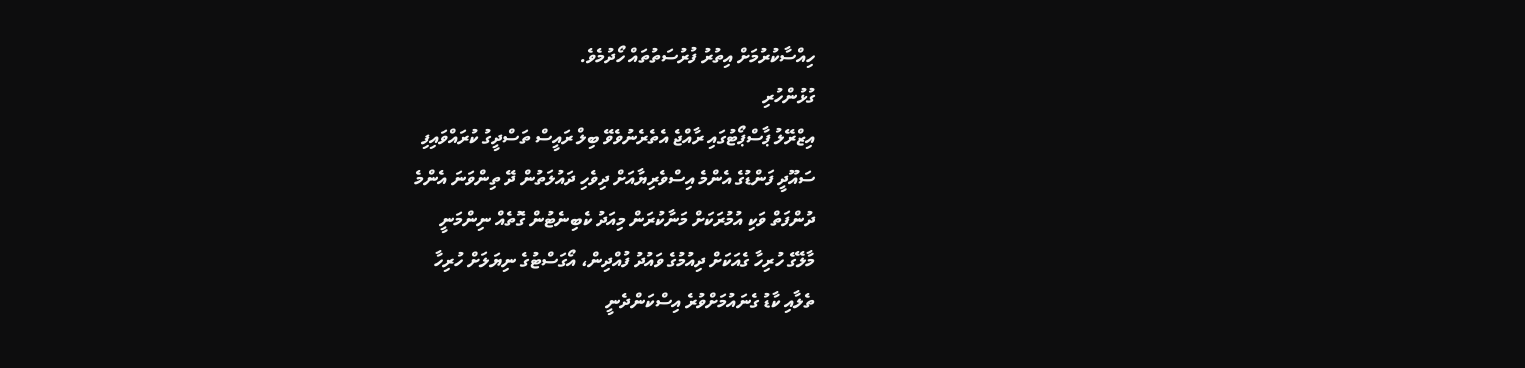ހިއްސާކުރުމަށް އިތުރު ފުރުސަތުތައް ހޯދުމެވެ.
ގުޅުންހުރި
އިޒްރޭލު ޕާސްޕޯޓުގައި ރާއްޖެ އެތެރެނުވެވޭ ބިލް ރައީސް ތަސްދީގު ކުރައްވައިފި
ސައޫދީ ފަންޑުގެ އެންމެ އިސްވެރިޔާއަށް ދިވެހި ދައުލަތުން ދޭ ތިންވަނަ އެންމެ
ދުންފަތް ވަކި އުމުރަކަށް މަނާކުރަން މިއަދު ކެބިނެޓުން ގޮތެއް ނިންމަނީ
މާލޭގެ ހުރިހާ ގެއަކަށް ދިއުމުގެ ވައުދު ފުއްދިން، އޯގަސްޓުގެ ނިޔަލަށް ހުރިހާ
ތެލާއި ކާޑު ގެނައުމަށްވުރެ އިސްކަންދެނީ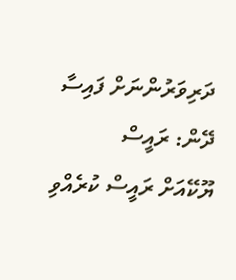ދަރިވަރުންނަށް ފައިސާ ދޭން: ރައީސް
ޔޫކޭއަށް ރައީސް ކުރެއްވި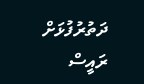ދަތުރުފުޅަށް ރައީސް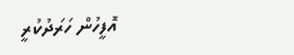އޮފީހުން ހަރަދުކުރީ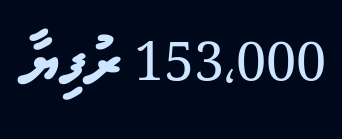153،000 ރުފިޔާ